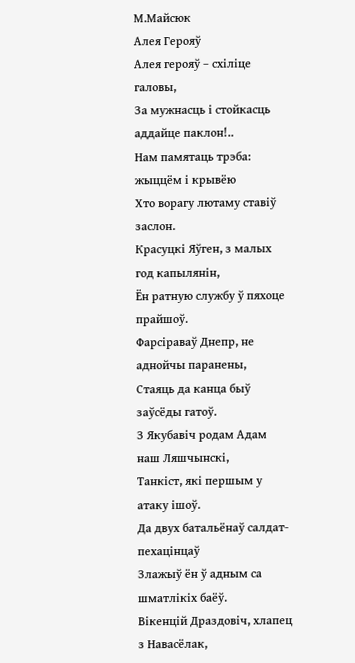М.Майсюк
Алея Герояў
Алея герояў – схіліце галовы,
За мужнасць і стойкасць аддайце паклон!..
Нам памятаць трэба: жыццём і крывёю
Хто ворагу лютаму ставіў заслон.
Красуцкі Яўген, з малых год капылянін,
Ён ратную службу ў пяхоце прайшоў.
Фарсіраваў Днепр, не аднойчы паранены,
Стаяць да канца быў заўсёды гатоў.
З Якубавіч родам Адам наш Ляшчынскі,
Танкіст, які першым у атаку ішоў.
Да двух батальёнаў салдат-пехацінцаў
Злажыў ён ў адным са шматлікіх баёў.
Вікенцій Драздовіч, хлапец з Навасёлак,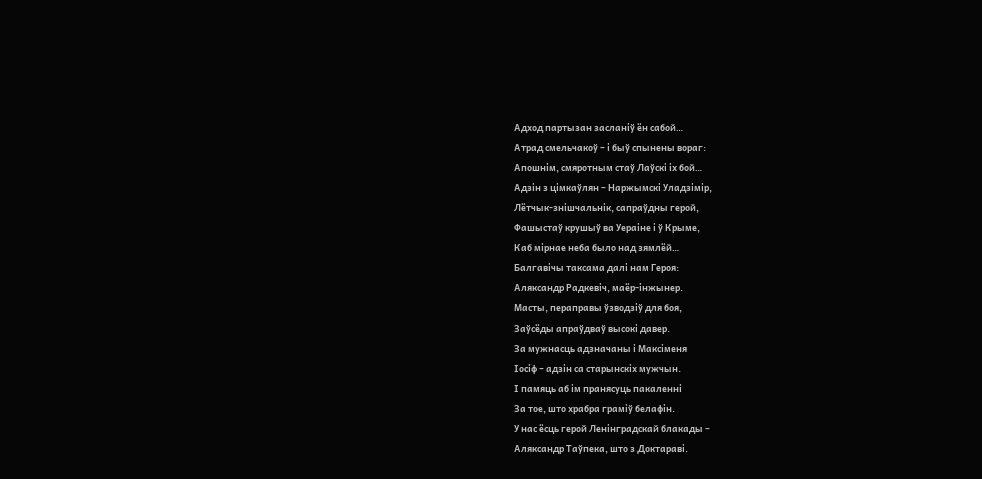Адход партызан засланіў ён сабой…
Атрад смельчакоў – і быў спынены вораг:
Апошнім, смяротным стаў Лаўскі іх бой…
Адзін з цімкаўлян – Наржымскі Уладзімір,
Лётчык-знішчальнік, сапраўдны герой,
Фашыстаў крушыў ва Уераіне і ў Крыме,
Каб мірнае неба было над зямлёй…
Балгавічы таксама далі нам Героя:
Аляксандр Радкевіч, маёр-інжынер.
Масты, пераправы ўзводзіў для боя,
Заўсёды апраўдваў высокі давер.
За мужнасць адзначаны і Максіменя
Іосіф – адзін са старынскіх мужчын.
І памяць аб ім пранясуць пакаленні
За тое, што храбра граміў белафін.
У нас ёсць герой Ленінградскай блакады –
Аляксандр Таўпека, што з Доктараві.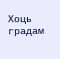Хоць градам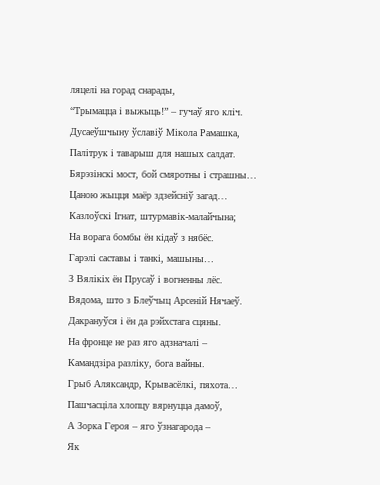ляцелі на горад снарады,
“Трымацца і выжыць!” – гучаў яго кліч.
Дусаеўшчыну ўславіў Мікола Рамашка,
Палітрук і таварыш для нашых салдат.
Бярэзінскі мост, бой смяротны і страшны…
Цаною жыцця маёр здзейсніў загад…
Казлоўскі Ігнат, штурмавік-малайчына;
На ворага бомбы ён кідаў з нябёс.
Гарэлі саставы і танкі, машыны…
З Вялікіх ён Прусаў і вогненны лёс.
Вядома, што з Блеўчыц Арсеній Нячаеў.
Дакрануўся і ён да рэйхстага сцяны.
На фронце не раз яго адзначалі –
Камандзіра разліку, бога вайны.
Грыб Аляксандр, Крывасёлкі, пяхота…
Пашчасціла хлопцу вярнуцца дамоў,
А Зорка Героя – яго ўзнагарода –
Як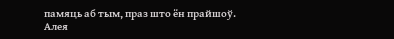памяць аб тым, праз што ён прайшоў.
Алея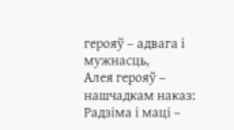герояў – адвага і мужнасць,
Алея герояў – нашчадкам наказ:
Радзіма і маці –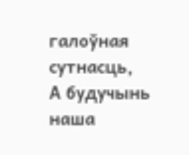галоўная сутнасць,
А будучынь наша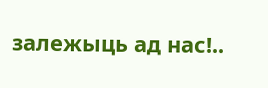залежыць ад нас!..